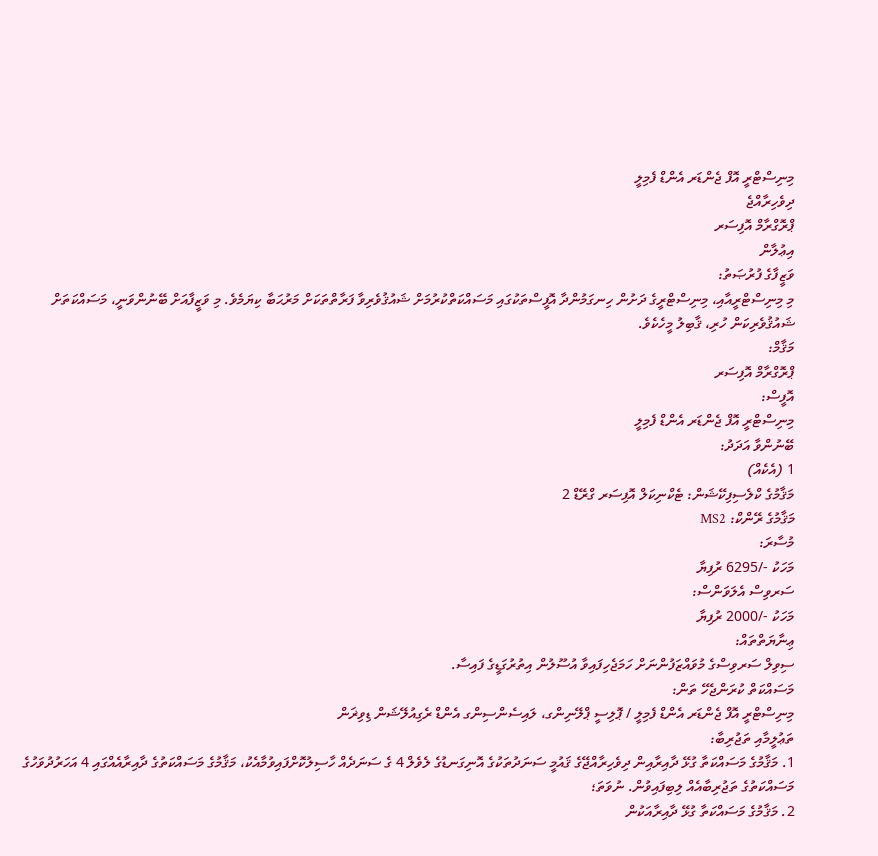މިނިސްޓްރީ އޮފް ޖެންޑަރ އެންޑް ފެމިލީ
ދިވެހިރާއްޖެ
ޕްރޮގްރާމް އޮފިސަރ
އިޢުލާން
ވަޒީފާގެ ފުރުޞަތު:
މި މިނިސްޓްރީއާއި، މިނިސްޓްރީގެ ދަށުން ހިނގަމުންދާ އޮފީސްތަކުގައި މަސައްކަތްކުރުމަށް ޝައުޤުވެރިވާ ފަރާތްތަކަށް މަރުޙަބާ ކިޔަމެވެ. މި ވަޒީފާއަށް ބޭނުންވަނީ، މަސައްކަތަށް ޝައުޤުވެރިކަން ހުރި، ޤާބިލު މީހެކެވެ.
މަޤާމް:
ޕްރޮގްރާމް އޮފިސަރ
އޮފީސް:
މިނިސްޓްރީ އޮފް ޖެންޑަރ އެންޑް ފެމިލީ
ބޭނުންވާ އަދަދު:
1 (އެކެއް)
މަޤާމުގެ ކްލެސިފިކޭޝަން: ޓެކްނިކަލް އޮފިސަރ ގްރޭޑް 2
މަޤާމުގެ ރޭންކް: MS2
މުސާރަ:
މަހަކު -/6295 ރުފިޔާ
ސަރވިސް އެލަވަންސް:
މަހަކު -/2000 ރުފިޔާ
ޢިނާޔަތްތައް:
ސިވިލް ސަރވިސްގެ މުވައްޒަފުންނަށް ހަމަޖެހިފައިވާ އުސޫލުން އިތުރުގަޑީގެ ފައިސާ.
މަސައްކަތް ކުރަންޖެހޭ ތަން:
މިނިސްޓްރީ އޮފް ޖެންޑަރ އެންޑް ފެމިލީ / ޕޮލިސީ ޕްލޭނިންގ، ލައިސެންސިންގ އެންޑް ރެގިއުލޭޝަން ޑިވިޜަން
ތަޢުލީމާއި ތަޖުރިބާ:
1. މަޤާމުގެ މަސައްކަތާ ގުޅޭ ދާއިރާއިން ދިވެހިރާއްޖޭގެ ޤައުމީ ސަނަދުތަކުގެ އޮނިގަނޑުގެ ލެވެލް 4 ގެ ސަނަދެއް ހާސިލުކޮށްފައިވުމާއެކު، މަޤާމުގެ މަސައްކަތުގެ ދާއިރާއެއްގައި 4 އަހަރުދުވަހުގެ މަސައްކަތުގެ ތަޖުރިބާއެއް ލިބިފައިވުން. ނުވަތަ؛
2. މަޤާމުގެ މަސައްކަތާ ގުޅޭ ދާއިރާއަކުން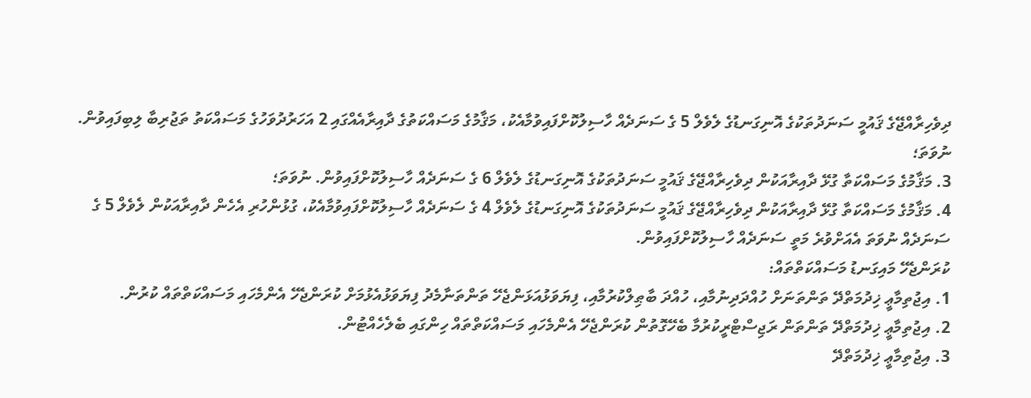ދިވެހިރާއްޖޭގެ ޤައުމީ ސަނަދުތަކުގެ އޮނިގަނޑުގެ ލެވެލް 5 ގެ ސަނަދެއް ހާސިލުކޮށްފައިވުމާއެކު، މަޤާމުގެ މަސައްކަތުގެ ދާއިރާއެއްގައި 2 އަހަރުދުވަހުގެ މަސައްކަތު ތަޖުރިބާ ލިބިފައިވުން. ނުވަތަ؛
3. މަޤާމުގެ މަސައްކަތާ ގުޅޭ ދާއިރާއަކުން ދިވެހިރާއްޖޭގެ ޤައުމީ ސަނަދުތަކުގެ އޮނިގަނޑުގެ ލެވެލް 6 ގެ ސަނަދެއް ހާސިލުކޮށްފައިވުން. ނުވަތަ؛
4. މަޤާމުގެ މަސައްކަތާ ގުޅޭ ދާއިރާއަކުން ދިވެހިރާއްޖޭގެ ޤައުމީ ސަނަދުތަކުގެ އޮނިގަނޑުގެ ލެވެލް 4 ގެ ސަނަދެއް ހާސިލުކޮށްފައިވުމާއެކު، ގުޅުންހުރި އެހެން ދާއިރާއަކުން ލެވެލް 5 ގެ ސަނަދެއް ނުވަތަ އެއަށްވުރެ މަތީ ސަނަދެއް ހާސިލުކޮށްފައިވުން.
ކުރަންޖެހޭ މައިގަނޑު މަސައްކަތްތައް:
1. އިޖުތިމާޢީ ޚިދުމަތްދޭ ތަންތަނަށް ހުއްދަދިނުމާއި، ހުއްދަ ބާޠިލްކުރުމާއި، ފިޔަވަޅުއަޅަންޖެހޭ ތަންތަނާމެދު ފިޔަވަޅުއެޅުމަށް ކުރަންޖެހޭ އެންމެހައި މަސައްކަތްތައް ކުރުން.
2. އިޖުތިމާޢީ ޚިދުމަތްދޭ ތަންތަން ރަޖިސްޓްރީކުރުމާ ބެހޭގޮތުން ކުރަންޖެހޭ އެންމެހައި މަސައްކަތްތައް ހިންގައި ބެލެހެއްޓުން.
3. އިޖުތިމާޢީ ޚިދުމަތްދޭ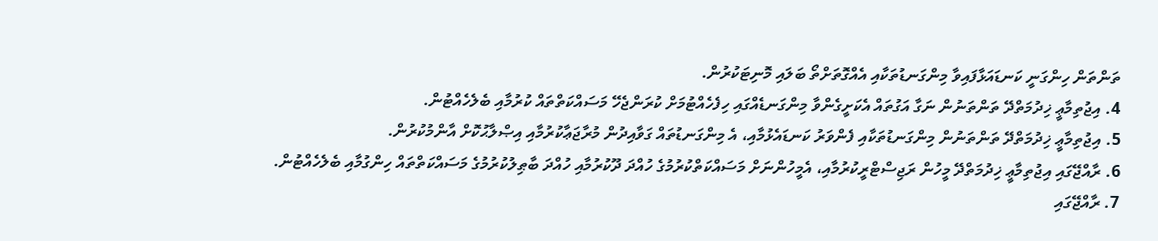ތަންތަން ހިންގަނީ ކަނޑައަޅާފައިވާ މިންގަނޑުތަކާއި އެއްގޮތަށްތޯ ބަލައި މޮނިޓަކުރުން.
4. އިޖުތިމާޢީ ޚިދުމަތްދޭ ތަންތަނުން ނަގާ އަގުތައް އެކަށީގެންވާ މިންގަނޑެއްގައި ހިފެހެއްޓުމަށް ކުރަންޖެހޭ މަސައްކަތްތައް ކުރުމާއި ބެލެހެއްޓުން.
5. އިޖުތިމާޢީ ޚިދުމަތްދޭ ތަންތަނުން މިންގަނޑުތަކާއި ފެންވަރު ކަނޑައެޅުމާއި، އެ މިންގަނޑުތައް ގަވާއިދުން މުރާޖަޢާކުރުމާއި އިޞްލާޙުކޮށް އާންމުކުރުން.
6. ރާއްޖޭގައި އިޖުތިމާޢީ ޚިދުމަތްދޭ މީހުން ރަޖިސްޓްރީކުރުމާއި، އެމީހުންނަށް މަސައްކަތްކުރުމުގެ ހުއްދަ ދޫކުރުމާއި ހުއްދަ ބާޠިލުކުރުމުގެ މަސައްކަތްތައް ހިންގުމާއި ބެލެހެއްޓުން.
7. ރާއްޖޭގައި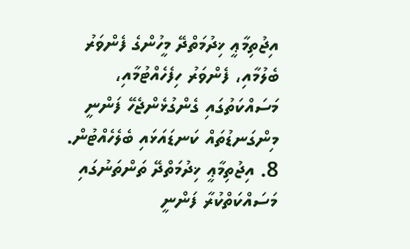އިޖުތިމާޢީ ޚިދުމަތްދޭ މީހުންގެ ފެންވަރު ބެލުމާއި، ފެންވަރު ހިފެހެއްޓުމާއި، މަސައްކަތުގައި ގެންގުޅެންޖެހޭ ފަންނީ މިންގަނޑުތައް ކަނޑައަޅައި ބެލެހެއްޓުން.
8. އިޖުތިމާޢީ ޚިދުމަތްދޭ ތަންތަނުގައި މަސައްކަތްކުރާ ފަންނީ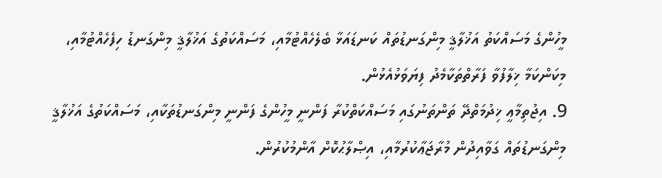މީހުންގެ މަސައްކަތު އަޚުލާޤީ މިންގަނޑުތައް ކަނޑައަޅާ ބެލެހެއްޓުމާއި، މަސައްކަތުގެ އަޚުލާޤީ މިންގަނޑު ހިފެހެއްޓުމާއި، މިކަންކަމާ ޚިލާފުވާ ފަރާތްތަކާމެދު ފިޔަވަޅުއެޅުން.
9. އިޖުތިމާޢީ ޚިދުމަތްދޭ ތަންތަނުގައި މަސައްކަތްކުރާ ފަންނީ މީހުންގެ ފަންނީ މިންގަނޑުތަކާއި، މަސައްކަތުގެ އަޚުލާޤީ މިންގަނޑުތައް ގަވާއިދުން މުރާޖަޢާކުރުމާއި، އިޞްލާޙުކޮށް އާންމުކުރުން.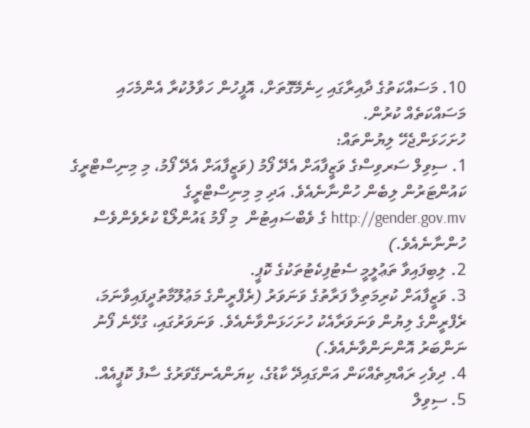10. މަސައްކަތުގެ ދާއިރާގައި ހިނެމޭގޮތަށް، އޮފީހުން ހަވާލުކުރާ އެންމެހައި މަސައްކަތެއް ކުރުން.
ހުށަހަޅަންޖެހޭ ލިޔުންތައް:
1. ސިވިލް ސަރވިސްގެ ވަޒީފާއަށް އެދޭ ފޯމު (ވަޒީފާއަށް އެދޭ ފޯމު، މި މިނިސްޓްރީގެ ކައުންޓަރުން ލިބެން ހުންނާނެއެވެ. އަދި މި މިނިސްޓްރީގެ http://gender.gov.mv ގެ ވެބްސައިޓުން  މި ފޯމު ޑައުންލޯޑް ކުރެވެންވެސް ހުންނާނެއެވެ.)
2. ލިބިފައިވާ ތަޢުލީމީ ސެޓުފިކެޓުތަކުގެ ކޮޕީ.
3. ވަޒީފާއަށް ކުރިމަތިލާ ފަރާތުގެ ވަނަވަރު (ރެފްރީންގެ މަޢުލޫމާތުދީފައިވާނަމަ، ރެފްރީންގެ ލިޔުން ވަނަވަރާއެކު ހުށަހަޅަންވާނެއެވެ. ވަނަވަރުގައި، ގުޅޭނެ ފޯނު ނަންބަރު އޮންނަންވާނެއެވެ.)
4. ދިވެހި ރައްޔިތެއްކަން އަންގައިދޭ ކާޑުގެ، ކިޔަންއެނގޭވަރުގެ ސާފު ކޮޕީއެއް.
5. ސިވިލް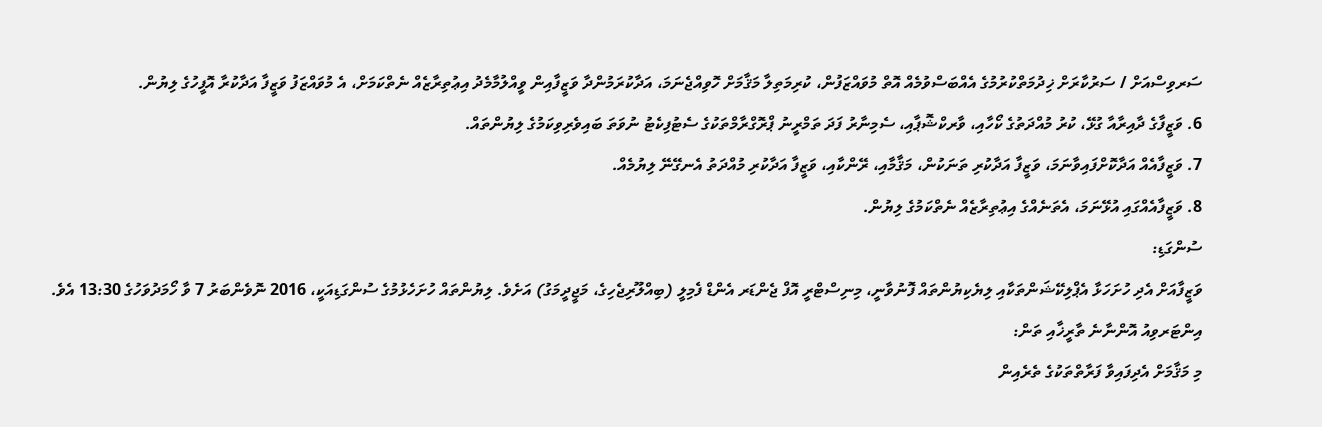ސަރވިސްއަށް / ސަރުކާރަށް ޚިދުމަތްކުރުމުގެ އެއްބަސްވުމެއް އޮތް މުވައްޒަފުން، ކުރިމަތިލާ މަޤާމަށް ހޮވިއްޖެނަމަ، އަދާކުރަމުންދާ ވަޒީފާއިން ވީއްލުމާމެދު އިޢުތިރާޒެއް ނެތްކަމަށް، އެ މުވައްޒަފު ވަޒީފާ އަދާކުރާ އޮފީހުގެ ލިޔުން.
6. ވަޒީފާގެ ދާއިރާއާ ގުޅޭ، ކުރު މުއްދަތުގެ ކޯހާއި، ވާރކްޝޮޕާއި، ސެމިނާރު ފަދަ ތަމްރީނު ޕްރޮގްރާމްތަކުގެ ސެޓުފިކެޓު ނުވަތަ ބައިވެރިވިކަމުގެ ލިޔުންތައް.
7. ވަޒީފާއެއް އަދާކޮށްފައިވާނަމަ، ވަޒީފާ އަދާކުރި ތަނަކުން، މަޤާމާއި، ރޭންކާއި، ވަޒީފާ އަދާކުރި މުއްދަތު އެނގޭނޭ ލިޔުމެއް.
8. ވަޒީފާއެއްގައި އުޅޭނަމަ، އެތަނެއްގެ އިޢުތިރާޒެއް ނެތްކަމުގެ ލިޔުން.
ސުންގަޑި:
ވަޒީފާއަށް އެދި ހުށަހަޅާ އެޕްލިކޭޝަންތަކާއި ލިޔެކިޔުންތައް ފޮނުވާނީ، މިނިސްޓްރީ އޮފް ޖެންޑަރ އެންޑް ފެމިލީ (ބިއްލޫރިޖެހިގެ، މަޖީދީމަގު) އަށެވެ. ލިޔުންތައް ހުށަހެޅުމުގެ ސުންގަޑިއަކީ، 2016 ނޮވެންބަރު 7 ވާ ހޯމަދުވަހުގެ 13:30 އެވެ.
އިންޓަރވިއު އޮންނާނެ ތާރީޚާއި ތަން:
މި މަޤާމަށް އެދިފައިވާ ފަރާތްތަކުގެ ތެރެއިން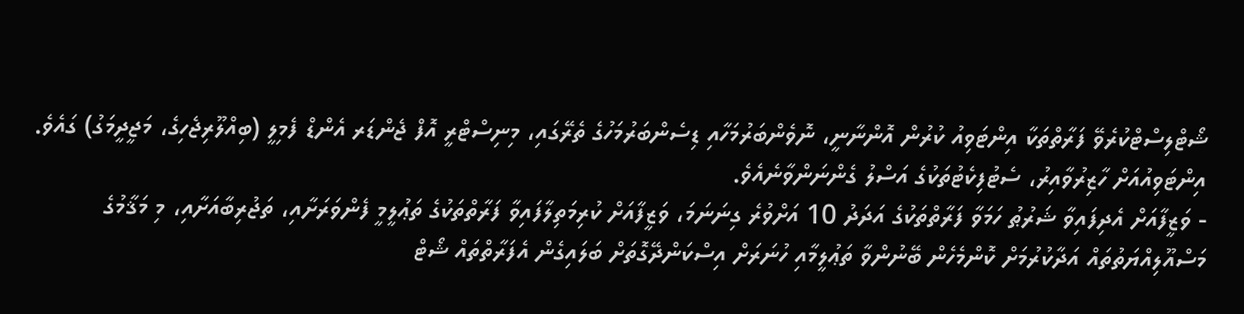ޝޯޓްލިސްޓްކުރެވޭ ފަރާތްތަކާ އިންޓަވިއު ކުރުން އޮންނާނީ، ނޮވެންބަރުމަހާއި ޑިސެންބަރުމަހުގެ ތެރޭގައި، މިނިސްޓްރީ އޮފް ޖެންޑަރ އެންޑް ފެމިލީ (ބިއްލޫރިޖެހިގެ، މަޖީދީމަގު) ގައެވެ. އިންޓަވިއުއަށް ހާޒިރުވާއިރު، ސެޓުފިކެޓުތަކުގެ އަސްލު ގެންނަންވާނެއެވެ.
- ވަޒީފާއަށް އެދިފައިވާ ޝަރުޠު ހަމަވާ ފަރާތްތަކުގެ އަދަދު 10 އަށްވުރެ ގިނަނަމަ، ވަޒީފާއަށް ކުރިމަތިލާފައިވާ ފަރާތްތަކުގެ ތަޢުލީމީ ފެންވަރަށާއި، ތަޖުރިބާއަށާއި، މި މަޤާމުގެ މަސްއޫލިއްޔަތުތައް އަދާކުރުމަށް ކޮންމެހެން ބޭނުންވާ ތަޢުލީމާއި ހުނަރަށް އިސްކަންދޭގޮތަށް ބަލައިގެން އެފަރާތްތައް ޝޯޓް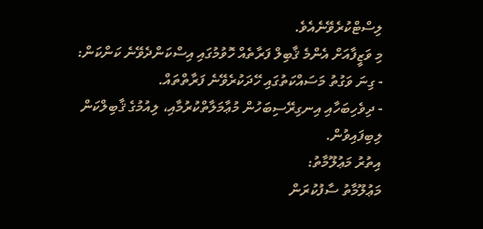ލިސްޓްކުރެވޭނެއެވެ.
މި ވަޒީފާއަށް އެންމެ ޤާބިލް ފަރާތެއް ހޮވުމުގައި އިސްކަންދެވޭނެ ކަންކަން:
- ގިނަ ވަގުތު މަސައްކަތުގައި ހޭދަކުރެވޭނެ ފަރާތްތައް.
- ދިވެހިބަހާއި އިނގިރޭސިބަހުން މުޢާމަލާތްކުރުމާއި، ލިއުމުގެ ޤާބިލްކަން ލިބިފައިވުން.
އިތުރު މަޢުލޫމާތު:
މަޢުލޫމާތު ސާފުކުރަން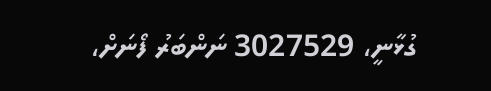ގުޅާނީ، 3027529 ނަންބަރު ފޯނަށް،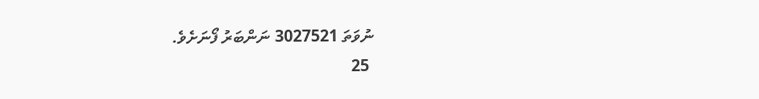ނުވަތަ 3027521 ނަންބަރު ފޯނަށެވެ.
 25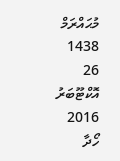މުޙައްރަމް 1438
26 އޮކްޓޫބަރު 2016
ހޯދާ